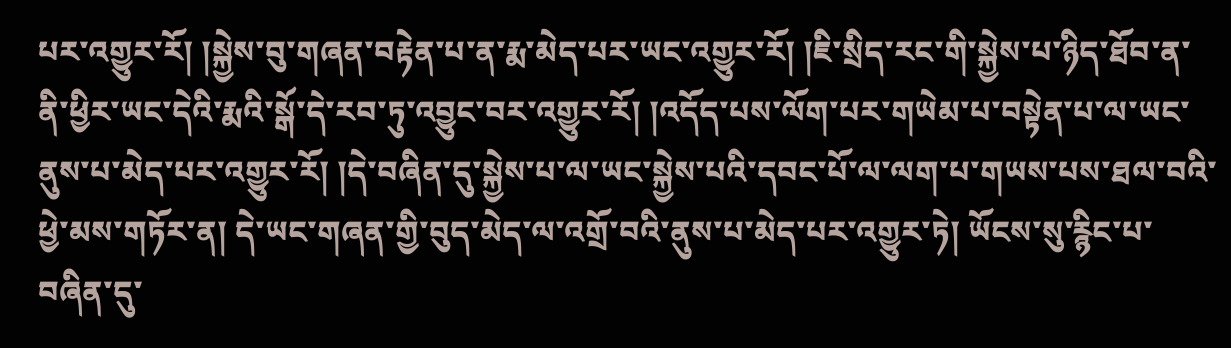པར་འགྱུར་རོ། །སྐྱེས་བུ་གཞན་བརྟེན་པ་ན་རྨ་མེད་པར་ཡང་འགྱུར་རོ། །ཇི་སྲིད་རང་གི་སྐྱེས་པ་ཉིད་ཐོབ་ན་ནི་ཕྱིར་ཡང་དེའི་རྨའི་སྒོ་དེ་རབ་ཏུ་འབྱུང་བར་འགྱུར་རོ། །འདོད་པས་ལོག་པར་གཡེམ་པ་བསྟེན་པ་ལ་ཡང་ནུས་པ་མེད་པར་འགྱུར་རོ། །དེ་བཞིན་དུ་སྐྱེས་པ་ལ་ཡང་སྐྱེས་པའི་དབང་པོ་ལ་ལག་པ་གཡས་པས་ཐལ་བའི་ཕྱེ་མས་གཏོར་ན། དེ་ཡང་གཞན་གྱི་བུད་མེད་ལ་འགྲོ་བའི་ནུས་པ་མེད་པར་འགྱུར་ཏེ། ཡོངས་སུ་རྙིང་པ་བཞིན་དུ་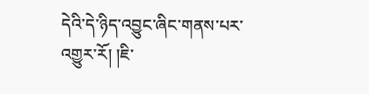དེའི་དེ་ཉིད་འབྱུང་ཞིང་གནས་པར་འགྱུར་རོ། །ཇི་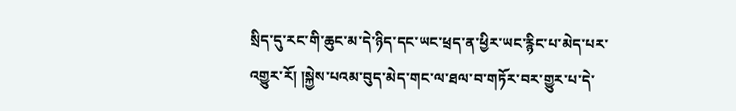སྲིད་དུ་རང་གི་ཆུང་མ་དེ་ཉིད་དང་ཡང་ཕྲད་ན་ཕྱིར་ཡང་རྙིང་པ་མེད་པར་འགྱུར་རོ། །སྐྱེས་པའམ་བུད་མེད་གང་ལ་ཐལ་བ་གཏོར་བར་གྱུར་པ་དེ་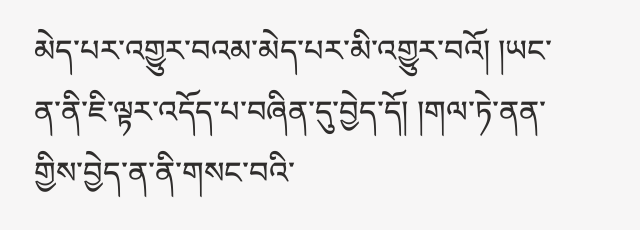མེད་པར་འགྱུར་བའམ་མེད་པར་མི་འགྱུར་བའོ། །ཡང་ན་ནི་ཇི་ལྟར་འདོད་པ་བཞིན་དུ་བྱེད་དོ། །གལ་ཏེ་ནན་གྱིས་བྱེད་ན་ནི་གསང་བའི་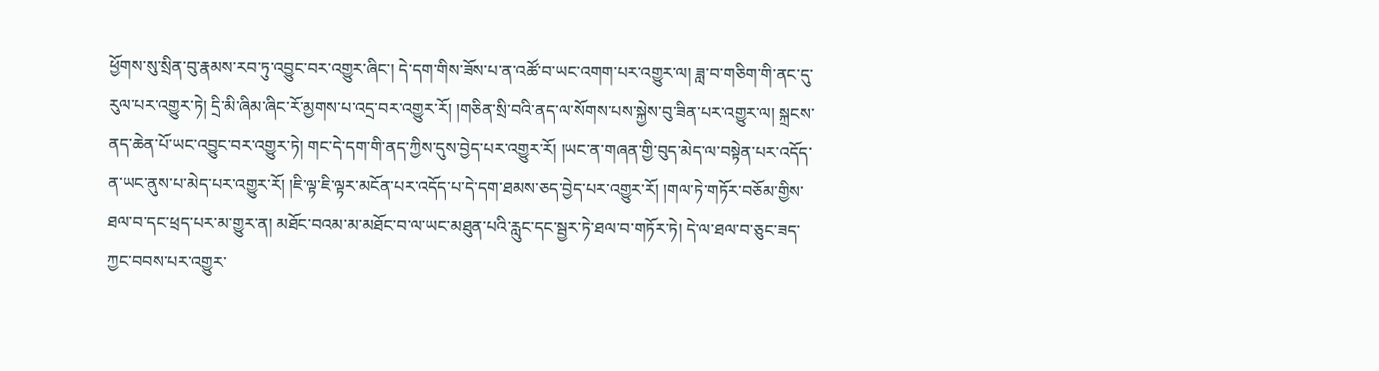ཕྱོགས་སུ་སྲིན་བུ་རྣམས་རབ་ཏུ་འབྱུང་བར་འགྱུར་ཞིང་། དེ་དག་གིས་ཟོས་པ་ན་འཚོ་བ་ཡང་འགག་པར་འགྱུར་ལ། ཟླ་བ་གཅིག་གི་ནང་དུ་རུལ་པར་འགྱུར་ཏེ། དྲི་མི་ཞིམ་ཞིང་རོ་མྱགས་པ་འདྲ་བར་འགྱུར་རོ། །གཅིན་སྲི་བའི་ནད་ལ་སོགས་པས་སྐྱེས་བུ་ཟིན་པར་འགྱུར་ལ། སྐྲངས་ནད་ཆེན་པོ་ཡང་འབྱུང་བར་འགྱུར་ཏེ། གང་དེ་དག་གི་ནད་ཀྱིས་དུས་བྱེད་པར་འགྱུར་རོ། །ཡང་ན་གཞན་གྱི་བུད་མེད་ལ་བསྟེན་པར་འདོད་ན་ཡང་ནུས་པ་མེད་པར་འགྱུར་རོ། །ཇི་ལྟ་ཇི་ལྟར་མངོན་པར་འདོད་པ་དེ་དག་ཐམས་ཅད་བྱེད་པར་འགྱུར་རོ། །གལ་ཏེ་གཏོར་བཅོམ་གྱིས་ཐལ་བ་དང་ཕྲད་པར་མ་གྱུར་ན། མཐོང་བའམ་མ་མཐོང་བ་ལ་ཡང་མཐུན་པའི་རླུང་དང་སྦྱར་ཏེ་ཐལ་བ་གཏོར་ཏེ། དེ་ལ་ཐལ་བ་ཅུང་ཟད་ཀྱང་བབས་པར་འགྱུར་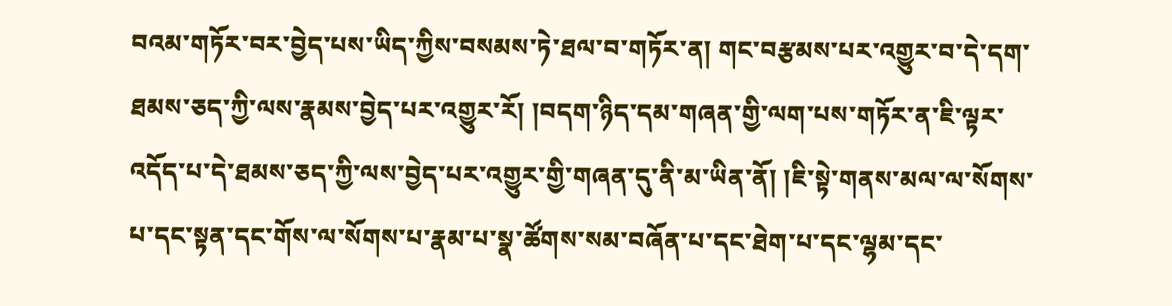བའམ་གཏོར་བར་བྱེད་པས་ཡིད་ཀྱིས་བསམས་ཏེ་ཐལ་བ་གཏོར་ན། གང་བརྩམས་པར་འགྱུར་བ་དེ་དག་ཐམས་ཅད་ཀྱི་ལས་རྣམས་བྱེད་པར་འགྱུར་རོ། །བདག་ཉིད་དམ་གཞན་གྱི་ལག་པས་གཏོར་ན་ཇི་ལྟར་འདོད་པ་དེ་ཐམས་ཅད་ཀྱི་ལས་བྱེད་པར་འགྱུར་གྱི་གཞན་དུ་ནི་མ་ཡིན་ནོ། །ཇི་སྟེ་གནས་མལ་ལ་སོགས་པ་དང་སྟན་དང་གོས་ལ་སོགས་པ་རྣམ་པ་སྣ་ཚོགས་སམ་བཞོན་པ་དང་ཐེག་པ་དང་ལྷམ་དང་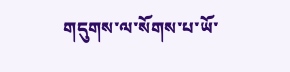གདུགས་ལ་སོགས་པ་ཡོ་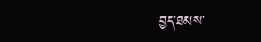བྱད་ཐམས་